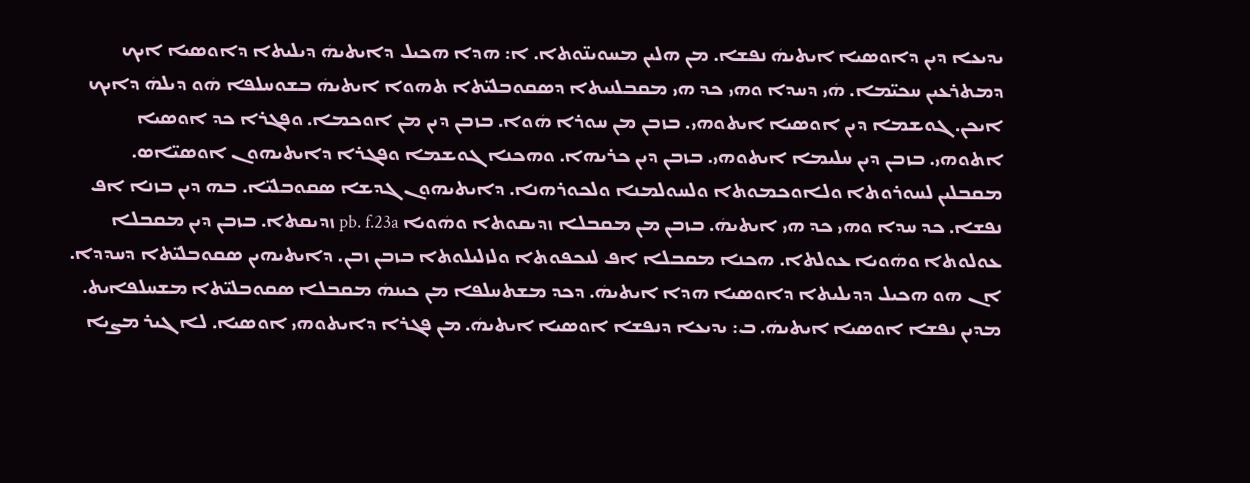ܝܕܝܥܐ ܕܝܢ ܕܐܘܣܝܐ ܐܝܬܝܗܿ ܢܦܫܐ. ܡܢ ܗܠܝܢ ܡܚܘܝܢ̈ܘܬܐ. ܐ: ܗܕܐ ܗܟܝܠ ܕܐܝܬܝܗܿ ܕܝܠܝܬܐ ܕܐܘܣܝܐ ܐܝܟ ܕܡܬܪܥܝܢ ܚܟܝ̈ܡܐ. ܗܿܝ ܕܚܕܐ ܘܗܝ ܟܕ ܗܝ ܡܩܒܠܢܝܬܐ ܕܣܩܘܒܠܝ̈ܬܐ ܬܗܘܐ ܐܝܬܝܗܿ ܒܫܘܚܠܦܐ ܗܿܘ ܕܝܠܗܿ ܕܐܝܟ ܐܝܟܢ. ܓܘܫܡܐ ܕܝܢ ܐܘܣܝܐ ܐܝܬܘܗܝ. ܒܙܒܢ ܡܢ ܚܘܪܐ ܗܿܘܐ. ܒܙܒܢ ܕܝܢ ܡܢ ܐܘܟܡܐ. ܘܦܓܪܐ ܟܕ ܐܘܣܝܐ ܐܬܘܗܝ. ܒܙܒܢ ܕܝܢ ܚܠܝܡܐ ܐܝܬܘܗܝ. ܒܙܒܢ ܕܝܢ ܟܪܝܗܐ. ܘܗܟܢܐ ܓܘܫܡܐ ܘܦܓܪܐ ܕܐܝܬܝܗܘܢ ܐܘܣܝ̈ܐܣ. ܡܩܒܠܝܢ ܠܚܘܪܘܬܐ ܘܠܐܘܟܡܘܬܐ ܘܠܚܘܠܡܢܐ ܘܠܟܘܪܗܢܐ. ܕܐܝܬܝܗܘܢ ܓܕܫܐ ܣܩܘܒܠܝ̈ܐ. ܒܗ ܕܝܢ ܒܙܢܐ ܐܦ ܢܦܫܐ. ܟܕ ܚܕܐ ܘܗܝ ܟܕ ܗܝ ܐܝܬܝܗܿ. ܒܙܒܢ ܡܢ ܡܩܒܠܐ ܙܕܝܩܘܬܐ ܘܗܿܘܝܐ pb. f.23a ܙܕܝܩܬܐ. ܒܙܒܢ ܕܝܢ ܡܩܒܠܐ ܥܘܠܘܬܐ ܘܗܿܘܝܐ ܥܘܠܬܐ. ܗܟܢܐ ܡܩܒܠܐ ܐܦ ܠܢܟܦܘܬܐ ܘܠܙܠܝܠܘܬܐ ܒܙܒܢ ܙܒܢ. ܕܐܝܬܝܗܝܢ ܣܩܘܒܠܝ̈ܬܐ ܕܚܕܕܐ. ܐܢ ܗܘ ܗܟܝܠ ܕܕܝܠܝܬܐ ܕܐܘܣܝܐ ܗܕܐ ܐܝܬܝܗܿ. ܕܟܕ ܡܫܬܚܠܦܐ ܡܢ ܟܝܢܗܿ ܡܩܒܠܐ ܣܩܘܒܠܝ̈ܬܐ ܡܫܚܠܦܐܝܬ. ܡܕܝܢ ܢܦܫܐ ܐܘܣܝܐ ܐܝܬܝܗܿ. ܒ: ܝܕܝܥܐ ܕܢܦܫܐ ܐܘܣܝܐ ܐܝܬܝܗܿ. ܡܢ ܦܓܪܐ ܕܐܝܬܘܗܝ ܐܘܣܝܐ. ܠܐ ܓܝܪ ܡܨܝܐ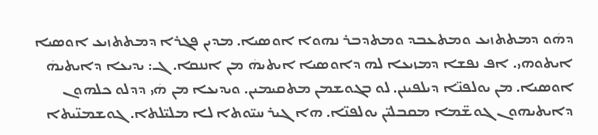ܕܗܿܘ ܕܡܬܬܙܝܥ ܘܡܬܥܒܕ ܘܡܬܕܒܪ ܢܗܘܐ ܐܘܣܝܐ. ܡܕܝܢ ܦܓܪܐ ܕܡܬܬܙܝܥ ܐܘܣܝܐ ܐܝܬܘܗܝ. ܐܦ ܢܦܫܐ ܕܡܙܝܥܐ ܠܗ ܕܐܘܣܝܐ ܐܝܬܝܗܿ ܡܢ ܐܢܢܩܐ. ܓ: ܝܕܝܥܐ ܕܐܝܬܝܗܿ ܐܘܣܝܐ. ܡܢ ܝܘܠܦܢ̈ܐ ܕܝܠܦܝܢܢ. ܠܘ ܒܓܘܫܡܢ ܡܬܩܝܡܝܢ. ܘܝܕܝܥܐ ܡܢ ܗܿܝ ܕܕܠܘ ܟܠܗܘܢ ܕܐܝܬܝܗܘܢ ܓܘܫ̈ܡܐ ܡܩܒܠܝ̈ܢ ܝܘܠܦܢ̈ܐ. ܗܐ ܓܝܪ ܚܝ̈ܘܬܐ ܠܐ ܡܠܝ̈ܠܬܐ. ܓܘܫܡܢ̈ܝܬܐ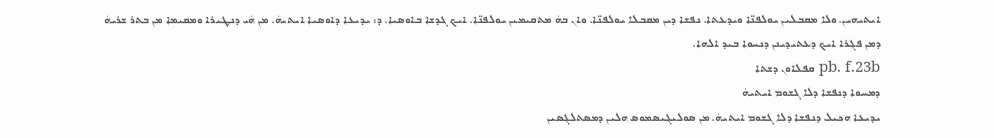ܐܝܬܝܗܝܢ. ܘܠܐ ܡܩܒܠܝܢ ܝܘܠܦܢ̈ܐ ܘܝܕܥܬܐ. ܢܦܫܐ ܕܝܢ ܡܩܒܠܐ ܝܘܠܦܢ̈ܐ. ܘܐܢ ܒܗܿ ܡܬܩܝܡܝܢ ܝܘܠܦܢ̈ܐ. ܐܝܟ ܓܕܫܐ ܒܐܘܣܝܐ. ܕ: ܝܕܝܥܐ ܕܐܘܣܝܐ ܐܝܬܝܗܿ. ܡܢ ܗܿܝ ܕܢܛܝܪܐ ܘܡܩܝܡܐ ܡܢ ܒܬܪ ܫܪܝܗܿ ܕܡܢ ܦܓܪܐ ܐܝܟ ܕܥܬܝܕܝܢܢ ܕܢܚܘܐ ܒܝܕ ܐܠܗܐ.
pb. f.23b ܩܦܠܐܘܢ ܕܫܬܐ
ܕܡܚܘܐ ܕܢܦܫܐ ܕܠܐ ܓܫܘܡ ܐܝܬܝܗܿ
ܝܕܝܥܐ ܗܟܝܠ ܕܢܦܫܐ ܕܠܐ ܓܫܘܡ ܐܝܬܝܗܿ. ܡܢ ܣܘܠܝܓܝܣܡܘܣ ܗܠܝܢ ܕܡܣܬܠܓܣܝܢ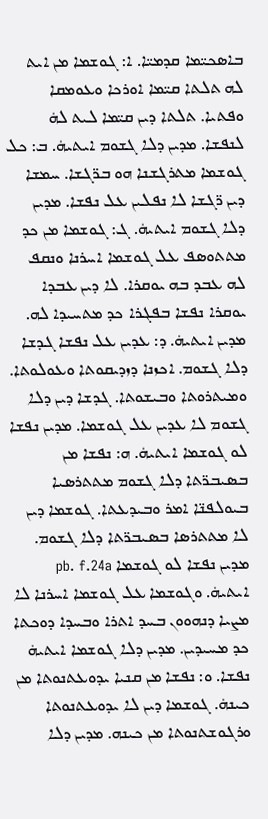ܒܐܣܟܝ̈ܡܐ ܩܕܡܝ̈ܐ. ܐ: ܓܘܫܡܐ ܡܢ ܐܝܬ ܠܗ ܬܠܬܐ ܩܝ̈ܡܐ ܐܘܪܟܐ ܘܥܘܡܩܐ ܘܦܬܝܐ. ܬܠܬܐ ܕܝܢ ܩܝ̈ܡܐ ܠܝܬ ܠܗܿ ܠܢܦܫܐ. ܡܕܝܢ ܕܠܐ ܓܫܘܡ ܐܝܬܝܗܿ. ܒ: ܟܠ ܓܘܫܡܐ ܡܬܪܓܫܢܐ ܗܘ ܒܪ̈ܓܫܐ. ܚܡܫܐ ܕܝܢ ܪ̈ܓܫܐ ܠܐ ܢܦܠܝܢ ܥܠ ܢܦܫܐ. ܡܕܝܢ ܕܠܐ ܓܫܘܡ ܐܝܬܝܗܿ. ܓ: ܓܘܫܡܐ ܡܢ ܟܕ ܡܬܬܘܣܦ ܥܠ ܓܘܫܡܐ ܐܚܪܢܐ ܘܢܩܦ ܠܗ ܥܒܕ ܒܗ ܝܘܩܪܐ. ܠܐ ܕܝܢ ܥܒܕܐ ܝܘܩܪܐ ܢܦܫܐ ܒܦܓܪܐ ܟܕ ܡܬܚܝܕܐ ܠܗ. ܡܕܝܢ ܐܝܬܝܗܿ. ܕ: ܥܕܝܢ ܥܠ ܢܦܫܐ ܓܕܫܐ ܕܠܐ ܓܫܘܡ. ܐܟܙܢܐ ܕܙܕܝܩܘܬܐ ܘܥܘܠܘܬܐ. ܘܡܝܬܪܘܬܐ ܘܒܝܫܘܬܐ. ܓܕܫܐ ܕܝܢ ܕܠܐ ܓܫܘܡ ܠܐ ܥܕܝܢ ܥܠ ܓܘܫܡܐ. ܡܕܝܢ ܢܦܫܐ ܠܘ ܓܘܫܡܐ ܐܝܬܝܗܿ. ܗ: ܢܦܫܐ ܡܢ ܒܣܝܒܪ̈ܬܐ ܕܠܐ ܓܫܘܡ ܡܬܬܪܣܝܐ ܒܝܘܠܦܢ̈ܐ ܐܡܪ ܘܒܝܕܥܬܐ. ܓܘܫܡܐ ܕܝܢ ܠܐ ܡܬܬܪܣܐ ܒܣܝܒܪ̈ܬܐ ܕܠܐ ܓܫܘܡ. ܡܕܝܢ ܢܦܫܐ ܠܘ ܓܘܫܡܐ pb. f.24a ܐܝܬܝܗܿ. ܘܓܘܫܡܐ ܥܠ ܓܘܫܡܐ ܐܚܪܢܐ ܠܐ ܡܨܝܐ ܕܢܗܘܘܢ ܒܚܕ ܐܬܪܐ ܘܒܚܕܐ ܕܘܟܬܐ ܟܕ ܡܚܝܕܝܢ. ܡܕܝܢ ܕܠܐ ܓܘܫܡܐ ܐܝܬܝܗܿ ܢܦܫܐ. ܘ: ܢܦܫܐ ܡܢ ܩܢܝܐ ܝܕܘܥܬܢܘܬܐ ܡܢ ܟܝܢܗܿ. ܓܘܫܡܐ ܕܝܢ ܠܐ ܝܕܘܥܬܢܘܬܐ ܘܪܓܘܫܬܢܘܬܐ ܡܢ ܟܝܢܗ. ܡܕܝܢ ܕܠܐ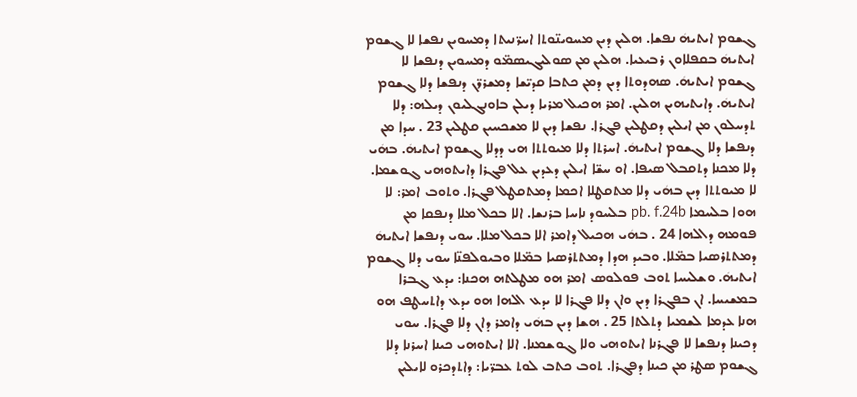ܓܫܘܡ ܐܝܬܝܗܿ ܢܦܫܐ. ܗܠܝܢ ܕܝܢ ܡܚܘܝܢ̈ܘܬܐ ܐܚܪ̈ܢܝܬܐ ܕܡܚܘܝܢ ܢܦܫܐ ܠܐ ܓܫܘܡ ܐܝܬܝܗܿ ܒܩܦܠܐܘܢ ܪܒܝܥܝܐ. ܗܠܝܢ ܡܢ ܣܘܠܝܓܝܣܡ̈ܘ ܕܡܚܘܝܢ ܕܢܦܫܐ ܠܐ ܓܫܘܡ ܐܝܬܝܗܿ. ܣܗܕܘܬܐ ܕܝܢ ܕܡܢ ܟܬܒܐ ܩܕܝ̈ܫܐ ܕܡܫܪܪ̈ܢ ܕܢܦܫܐ ܕܠܐ ܓܫܘܡ ܐܝܬܝܗܿ. ܕܐܝܬܝܗܝܢ ܗܠܝܢ. ܐܡܪ ܗܟܝܠ ܡܪܝܐ ܕܝܠܢ ܒܐܘܢܓܠܝܘܢ ܕܝܠܗ: ܕܠܐ ܬܕܚܠܘܢ ܡܢ ܐܝܠܝܢ ܕܩܛܠܝܢ ܦܓܪܐ. ܢܦܫܐ ܕܝܢ ܠܐ ܡܫܟܚܝܢ ܩܛܠܝܢ 23 . ܚܕܐ ܡܢ ܕܢܦܫܐ ܕܠܐ ܓܫܘܡ ܐܝܬܝܗܿ. ܐܚܪܬܐ ܕܠܐ ܡܝܘܬܬܐ ܗܝ ܕܕܠܐ ܓܫܘܡ ܐܝܬܝܗܿ. ܒܗܿܝ ܕܠܐ ܡܟܢܐ ܕܬܩܒܠ ܣܝܦܐ. ܐܘ ܚܫ̈ܐ ܐܝܠܝܢ ܕܥܕܝܢ ܥܠ ܦܓܪܐ ܕܐܝܬܘܗܝ ܓܘܫܡܐ. ܠܐ ܡܝܘܬܬܐ ܕܝܢ ܒܗܿܝ ܕܠܐ ܡܬܩܛܠܐ ܐܟܡܐ ܕܡܬܩܛܠ ܦܓܪܐ. ܘܬܘܒ ܐܡܪ: ܠܐ ܗܘܐ ܒܠܚܡܐ pb. f.24b ܒܠܚܘܕ ܢܐܚܐ ܒܪܢܫܐ. ܐܠܐ ܒܟܠ ܡܠܐ ܕܢܦܩܐ ܡܢ ܦܘܡܗ ܕܐܠܗܐ 24 . ܒܗܿܝ ܗܟܝܠ ܕܐܡܪ ܐܠܐ ܒܟܠ ܡܠܐ. ܚܘܝ ܕܢܦܫܐ ܐܝܬܝܗܿ ܕܡܬܬܪܣܝܐ ܒܡ̈ܠܐ. ܘܒܝܕ ܗܕܐ ܕܡܬܬܪܣܝܐ ܒܡ̈ܠܐ ܘܒܝܘܠܦܢ̈ܐ ܚܘܝ ܕܠܐ ܓܫܘܡ ܐܝܬܝܗܿ. ܘܫܠܝܚܐ ܬܘܒ ܦܘܠܘܣ ܐܡܪ ܗܘ ܡܛܠܬܗ ܗܟܢܐ: ܝܕܥ ܓܒܪܐ ܒܡܫܝܚܐ. ܐܢ ܒܦܓܪܐ ܕܝܢ ܘܐܢ ܕܠܐ ܦܓܪܐ ܠܐ ܝܕܥ ܐܠܗܐ ܗܘ ܝܕܥ ܕܐܬܚܛܦ ܗܘ ܗܢܐ ܥܕܡܐ ܠܫܡܝܐ ܕܬܠܬܐ 25 . ܗܫܐ ܕܝܢ ܒܗܿܝ ܕܐܡܪ ܕܐܢ ܕܠܐ ܦܓܪܐ. ܚܘܝ ܕܟܝܢܐ ܕܢܦܫܐ ܠܐ ܦܓܪܢܐ ܐܝܬܘܗܝ ܘܠܐ ܓܘܫܡܢܐ. ܐܠܐ ܐܝܬܘܗܝ ܟܝܢܐ ܐܚܪܢܐ ܕܠܐ ܓܫܘܡ ܣܛܪ ܡܢ ܟܝܢܐ ܕܦܓܪܐ. ܬܘܒ ܟܬܒ ܠܘܬ ܥܒܪ̈ܝܐ: ܕܐܬܕܟܪܘ ܠܐܝܠܝܢ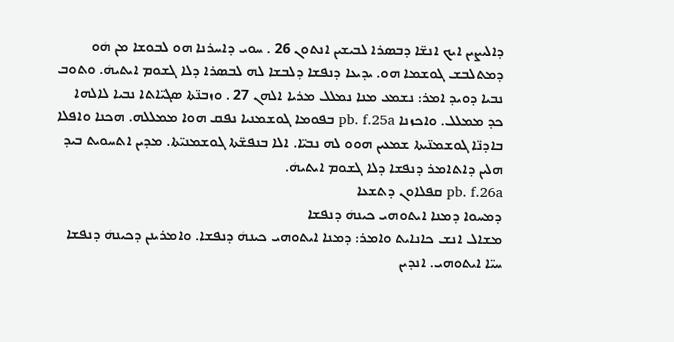ܕܐܠܝܨܝܢ ܐܝܟ ܐܢܫ̈ܐ ܕܒܣܪܐ ܠܒܝܫܝܢ ܐܢܬܘܢ 26 . ܚܘܝ ܕܐܚܪܢܐ ܗܘ ܠܒܘܫܐ ܡܢ ܗܿܘ ܕܡܬܠܒܫ ܓܘܫܡܐ ܗܘ. ܝܕܝܥܐ ܕܢܦܫܐ ܕܠܒܫܐ ܠܗ ܠܒܣܪܐ ܕܠܐ ܓܫܘܡ ܐܝܬܝܗܿ. ܘܬܘܒ ܢܒܝܐ ܕܘܝܕ ܐܡܪ: ܢܫܡܥ ܡܢܐ ܢܡܠܠ ܡܪܝܐ ܐܠܗܢ 27 . ܘܙܒܢ̈ܬܐ ܣܓܝ̈ܐܬܐ ܢܒܝܐ ܠܐܠܗܐ ܟܕ ܡܡܠܠ. ܘܐܟܙܢܐ pb. f.25a ܒܦܘܡܐ ܓܘܫܡܢܝܐ ܢܦܩ ܗܘܐ ܡܡܠܠܗ. ܗܟܢܐ ܘܐܦܠܐ ܒܐܕܢ̈ܐ ܓܘܫܡܢ̈ܝܬܐ ܫܡܥܝܢ ܗܘܘ ܠܗ ܢܒܝ̈ܐ. ܐܠܐ ܒܢܦܫ̈ܬܐ ܓܘܫܡܢܝ̈ܬܐ. ܡܕܝܢ ܐܬܚܘܝܬ ܒܝܕ ܗܠܝܢ ܕܐܬܐܡܪ ܕܢܦܫܐ ܕܠܐ ܓܫܘܡ ܐܝܬܝܗܿ.
pb. f.26a ܩܦܠܐܘܢ ܕܬܫܥܐ
ܕܡܚܘܐ ܕܡܢܐ ܐܝܬܘܗܝ ܟܝܢܗܿ ܕܢܦܫܐ
ܡܫܐܠ ܐܢܫ ܟܐܢܐܝܬ ܘܐܡܪ: ܕܡܢܐ ܐܝܬܘܗܝ ܟܝܢܗܿ ܕܢܦܫܐ. ܘܐܡܪܝܢܢ ܕܟܝܢܗܿ ܕܢܦܫܐ ܚܝ̈ܐ ܐܝܬܘܗܝ. ܐܢܕܝܢ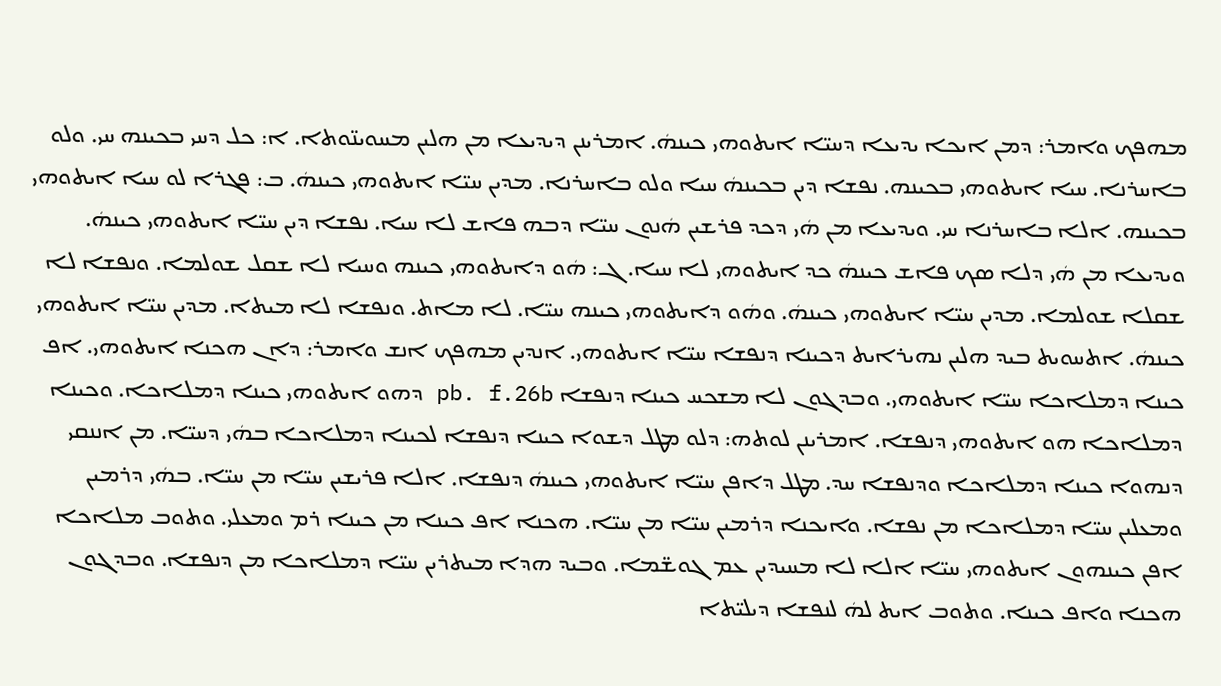ܡܗܦܟ ܘܐܡܪ: ܕܡܢ ܐܝܟܐ ܝܕܝܥܐ ܕܚܝ̈ܐ ܐܝܬܘܗܝ ܟܝܢܗܿ. ܐܡܪܝܢܢ ܕܝܕܝܥܐ ܡܢ ܗܠܝܢ ܡܚܘܝܢ̈ܘܬܐ. ܐ: ܟܠ ܕܚܝ ܒܟܝܢܗ ܚܝ. ܘܠܘ ܒܐܚܪܢܐ. ܚܝܐ ܐܝܬܘܗܝ ܒܟܝܢܗ. ܢܦܫܐ ܕܝܢ ܒܟܝܢܗܿ ܚܝܐ ܘܠܘ ܒܐܚܪܢܐ. ܡܕܝܢ ܚܝ̈ܐ ܐܝܬܘܗܝ ܟܝܢܗܿ. ܒ: ܦܓܪܐ ܠܘ ܚܝܐ ܐܝܬܘܗܝ ܒܟܝܢܗ. ܐܠܐ ܒܐܚܪܢܐ ܚܝ. ܘܝܕܝܥܐ ܡܢ ܗܿܝ ܕܟܕ ܦܪܫܝܢ ܗܿܢܘܢ ܚܝ̈ܐ ܕܒܗ ܦܐܫ ܠܐ ܚܝܐ. ܢܦܫܐ ܕܝܢ ܚܝ̈ܐ ܐܝܬܘܗܝ ܟܝܢܗܿ. ܘܝܕܝܥܐ ܡܢ ܗܿܝ ܕܠܐ ܣܟ ܦܐܫ ܟܝܢܗܿ ܟܕ ܐܝܬܘܗܝ ܠܐ ܚܝܐ. ܓ: ܗܿܘ ܕܐܝܬܘܗܝ ܟܝܢܗ ܘܚܝܐ ܠܐ ܫܩܠ ܫܘܠܡܐ. ܘܢܦܫܐ ܠܐ ܫܩܠܐ ܫܘܠܡܐ. ܡܕܝܢ ܚܝ̈ܐ ܐܝܬܘܗܝ ܟܝܢܗܿ. ܘܗܿܘ ܕܐܝܬܘܗܝ ܟܝܢܗ ܚܝ̈ܐ. ܠܐ ܡܐܬ. ܘܢܦܫܐ ܠܐ ܡܝܬܐ. ܡܕܝܢ ܚܝ̈ܐ ܐܝܬܘܗܝ ܟܝܢܗܿ. ܐܬܚܘܝܬ ܒܝܕ ܗܠܝܢ ܢܗܝܪܐܝܬ ܕܟܝܢܐ ܕܢܦܫܐ ܚܝ̈ܐ ܐܝܬܘܗܝ. ܐܢܕܝܢ ܡܗܦܟ ܐܢܫ ܘܐܡܪ: ܕܐܢ ܗܟܢܐ ܐܝܬܘܗܝ. ܐܦ ܟܝܢܐ ܕܡܠܐܟܐ ܚܝ̈ܐ ܐܝܬܘܗܝ. ܘܒܕܓܘܢ ܠܐ ܡܫܟܚ ܟܝܢܐ ܕܢܦܫܐ pb. f.26b ܕܗܘ ܐܝܬܘܗܝ ܟܝܢܐ ܕܡܠܐܟܐ. ܘܟܝܢܐ ܕܡܠܐܟܐ ܗܘ ܐܝܬܘܗܝ ܕܢܦܫܐ. ܐܡܪܝܢܢ ܠܘܬܗ: ܕܠܘ ܡܛܠ ܕܫܘܐ ܟܝܢܐ ܕܢܦܫܐ ܠܟܝܢܐ ܕܡܠܐܟܐ ܒܗܿܝ ܕܚܝ̈ܐ. ܡܢ ܐܢܢܩܝ ܕܢܗܘܐ ܟܝܢܐ ܕܡܠܐܟܐ ܘܕܢܦܫܐ ܚܕ. ܡܛܠ ܕܐܦܢ ܚܝ̈ܐ ܐܝܬܘܗܝ ܟܝܢܗܿ ܕܢܦܫܐ. ܐܠܐ ܦܪܝܫܝܢ ܚܝ̈ܐ ܡܢ ܚܝ̈ܐ. ܒܗܿܝ ܕܪܡܝܢ ܘܡܥܠܝܢ ܚܝ̈ܐ ܕܡܠܐܟܐ ܡܢ ܢܦܫܐ. ܘܐܝܟܢܐ ܕܪܡܝܢ ܚܝ̈ܐ ܡܢ ܚܝ̈ܐ. ܗܟܢܐ ܐܦ ܟܝܢܐ ܡܢ ܟܝܢܐ ܪܡ ܘܡܥܠܝ. ܘܬܘܒ ܡܠܐܟܐ ܐܦܢ ܟܝܢܗܘܢ ܐܝܬܘܗܝ ܚܝ̈ܐ ܐܠܐ ܠܐ ܡܚܝܕܝܢ ܥܡ ܓܘܫ̈ܡܐ. ܘܒܝܕ ܗܕܐ ܡܝܬܪܝܢ ܚܝ̈ܐ ܕܡܠܐܟܐ ܡܢ ܕܢܦܫܐ. ܘܒܕܓܘܢ ܗܟܢܐ ܘܐܦ ܟܝܢܐ. ܘܬܘܒ ܐܝܬ ܠܗܿ ܠܢܦܫܐ ܕܝܠܝ̈ܬܐ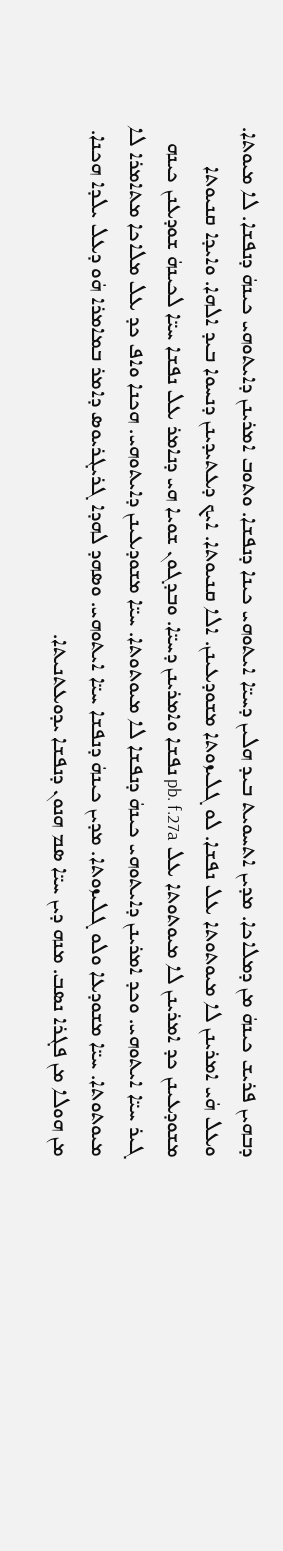ܕܒܗܝܢ ܦܪܝܫ ܟܝܢܗܿ ܡܢ ܕܡܠܐܟܐ. ܡܕܝܢ ܐܬܚܘܝܬ ܒܝܕ ܗܠܝܢ ܕܚܝ̈ܐ ܐܝܬܘܗܝ ܟܝܢܐ ܕܢܦܫܐ. ܘܬܘܒ ܐܡܪܝܢܢ ܕܐܝܬܘܗܝ ܟܝܢܗܿ ܕܢܦܫܐ. ܠܐ ܡܝܘܬܐ. ܘܥܠ ܗܿܝ ܐܡܪܝܢܢ ܠܐ ܡܝܘܬܘܬܐ ܥܠ ܢܦܫܐ. ܠܘ ܓܠܝܙܘܬܐ ܡܫܘܕܥܝܢܢ. ܐܠܐ ܩܢܝܘܬܐ. ܐܝܟ ܕܥܬܝܕܝܢܢ ܕܢܚܘܐ ܒܝܕ ܐܠܗܐ. ܘܐܝܕܐ ܩܢܝܘܬܐ ܡܫܘܕܥܝܢܢ ܟܕ ܐܡܪܝܢܢ ܠܐ ܡܝܘܬܘܬܐ ܥܠ pb. f.27a ܢܦܫܐ ܘܐܡܪܝܢܢ ܕܚܝ̈ܐ. ܘܒܕܓܘܢ ܫܘܝܐ ܗܝ ܕܢܐܡܪ ܥܠ ܢܦܫܐ ܚܝ̈ܐ ܠܟܝܢܗܿ ܫܘܕܥܢܢ ܟܝܢܗ ܓܝܪ ܚܝ̈ܐ ܐܝܬܘܗܝ. ܘܟܕ ܐܡܪܝܢܢ ܕܐܝܬܘܗܝ ܟܝܢܗܿ ܕܢܦܫܐ ܠܐ ܡܝܘܬܘܬܐ. ܚܝ̈ܐ ܡܫܘܕܥܝܢܢ ܕܐܝܬܘܗܝ. ܗܟܢܐ ܘܐܦ ܟܕ ܥܠ ܡܠܐܟܐ ܡܬܐܡܪܐ ܠܐ ܡܝܘܬܘܬܐ. ܚܝ̈ܐ ܡܫܘܕܥܐ ܘܠܘ ܓܠܝܙܘܬܐ. ܡܕܝܢ ܟܝܢܗܿ ܕܢܦܫܐ ܚܝ̈ܐ ܐܝܬܘܗܝ. ܘܣܗܕ ܠܗܕܐ ܓܪܝܓܪܝܘܣ ܕܐܡܪ ܒܡܐܡܪܐ ܗܿܘ ܕܥܠ ܝܠܕܐ ܗܟܢܐ. ܡܢ ܗܘܠܐ ܡܢ ܦܓܪܐ ܢܣܒ. ܡܢܗ ܕܝܢ ܚܝ̈ܐ ܣܡ ܗܢܘܢ ܕܢܦܫܐ ܝܕܘܥܬܢܝܬܐ.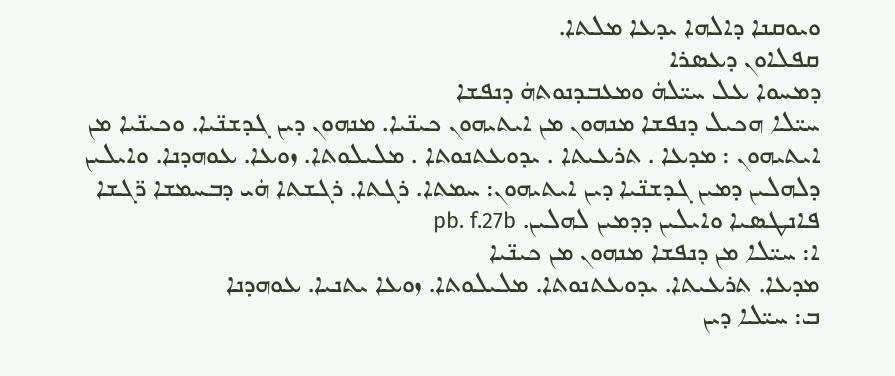ܘܝܘܩܢܐ ܕܐܠܗܐ ܝܕܥܐ ܡܠܬܐ.
ܩܦܠܐܘܢ ܕܥܣܪܐ
ܕܡܚܘܐ ܥܠ ܚܝ̈ܠܗܿ ܘܡܥܒܕܢܘܬܗܿ ܕܢܦܫܐ
ܚܝ̈ܠܐ ܗܟܝܠ ܕܢܦܫܐ ܡܢܗܘܢ ܡܢ ܐܝܬܝܗܘܢ ܟܝܢ̈ܝܐ. ܡܢܗܘܢ ܕܝܢ ܓܕܫܢ̈ܝܐ. ܘܟܝܢ̈ܝܐ ܡܢ ܐܝܬܝܗܘܢ : ܡܕܥܐ . ܬܪܥܝܬܐ . ܝܕܘܥܬܢܘܬܐ . ܡܠܝܠܘܬܐ. ܙܘܥܐ. ܥܘܗܕܢܐ. ܘܐܝܠܝܢ ܕܠܗܠܝܢ ܕܡܝܢ ܓܕܫܢ̈ܝܐ ܕܝܢ ܐܝܬܝܗܘܢ: ܚܡܬܐ. ܪܓܬܐ. ܪܓܫܬܐ ܗܿܝ ܕܒܚܡܫܐ ܪ̈ܓܫܐ ܦܐܢܛܣܝܐ ܘܐܝܠܝܢ ܕܕܡܝܢ ܠܗܠܝܢ. pb. f.27b
ܐ: ܚܝ̈ܠܐ ܡܢ ܕܢܦܫܐ ܡܢܗܘܢ ܡܢ ܟܝܢ̈ܝܐ
ܡܕܥܐ. ܬܪܥܝܬܐ. ܝܕܘܥܬܢܘܬܐ. ܡܠܝܠܘܬܐ. ܙܘܥܐ ܝܬܢܝܐ. ܥܘܗܕܢܐ
ܒ: ܚܝ̈ܠܐ ܕܝܢ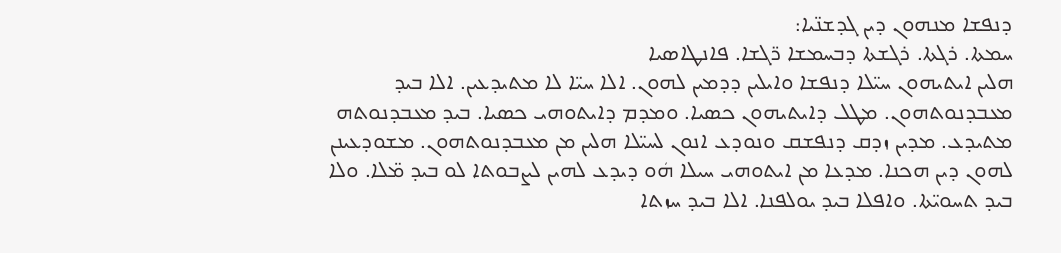ܕܢܦܫܐ ܡܢܗܘܢ ܕܝܢ ܓܕܫܢ̈ܝܐ:
ܚܡܬܐ. ܪܓܬܐ. ܪܓܫܬܐ ܕܒܚܡܫܐ ܪ̈ܓܫܐ. ܦܐܢܛܐܣܝܐ
ܗܠܝܢ ܐܝܬܝܗܘܢ ܚܝ̈ܠܐ ܕܢܦܫܐ ܘܐܝܠܝܢ ܕܕܡܝܢ ܠܗܘܢ. ܐܠܐ ܚܝ̈ܐ ܠܐ ܡܬܝܕܥܝܢ. ܐܠܐ ܒܝܕ ܡܥܒܕܢܘܬܗܘܢ. ܡܛܠ ܕܐܝܬܝܗܘܢ ܟܣܝܐ. ܘܡܕܡ ܕܐܝܬܘܗܝ ܟܣܝܐ. ܒܝܕ ܡܥܒܕܢܘܬܗ ܡܬܝܕܥ. ܡܕܝܢ ܙܕܩ ܕܢܦܫܩ ܘܢܘܕܥ ܐܢܘܢ ܠܚܝ̈ܠܐ ܗܠܝܢ ܡܢ ܡܥܒܕܢܘܬܗܘܢ. ܡܫܘܕܥܝܢܢ ܠܗܘܢ ܕܝܢ ܗܟܢܐ. ܡܕܥܐ ܡܢ ܐܝܬܘܗܝ ܚܝܠܐ ܗܿܘ ܕܝܕܥ ܠܗܝܢ ܠܨܒܘܬܐ ܠܘ ܒܝܕ ܡ̈ܠܐ. ܘܠܐ ܒܝܕ ܬܚܘܝ̈ܬܐ. ܘܐܦܠܐ ܒܝܕ ܝܘܠܦܢܐ. ܐܠܐ ܒܝܕ ܚܙܬܐ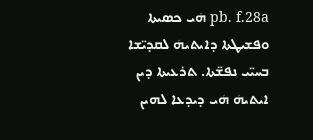pb. f.28a ܗܿܝ ܟܣܝܬܐ ܘܦܫܝܛܬܐ ܕܐܝܬܝܗܿ ܠܩܕܝ̈ܫܐ ܒܚܝ̈ܝ ܢܦܫ̈ܬܐ. ܬܪܥܝܬܐ ܕܝܢ ܐܝܬܝܗܿ ܗܿܝ ܕܝܕܥܐ ܠܗܝܢ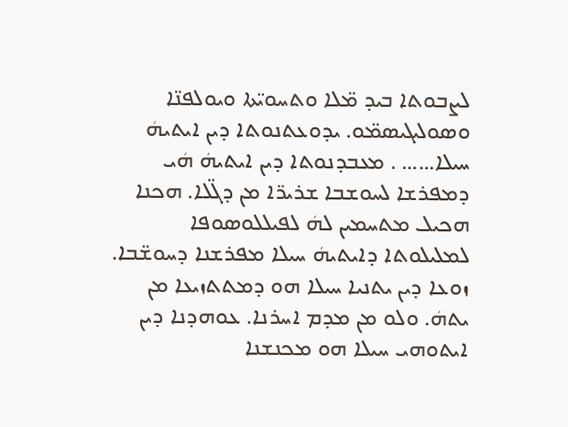ܠܨܒܘܬܐ ܒܝܕ ܡ̈ܠܐ ܘܬܚܘܝ̈ܬܐ ܘܝܘܠܦܢ̈ܐ ܘܣܘܠܝܓܝܣܡ̈ܘ. ܝܕܘܥܬܢܘܬܐ ܕܝܢ ܐܝܬܝܗܿ ܚܝܠܐ…… . ܡܥܒܕܢܘܬܐ ܕܝܢ ܐܝܬܝܗܿ ܗܿܝ ܕܡܦܪܫܐ ܠܚܘܫܒܐ ܫܪܝܪ̈ܐ ܡܢ ܕܓ̈ܠܐ. ܗܟܢܐ ܗܟܝܠ ܡܬܚܡܝܢ ܠܗܿ ܠܦܝܠܠܘܣܘܦܐ ܠܡܠܝܠܘܬܐ ܕܐܝܬܝܗܿ ܚܝܠܐ ܡܦܪܫܢܐ ܕܚܘܫ̈ܒܐ. ܙܘܥܐ ܕܝܢ ܝܬܢܝܐ ܚܝܠܐ ܗܘ ܕܡܬܬܙܝܥܐ ܡܢ ܝܬܗܿ. ܘܠܘ ܡܢ ܡܕܡ ܐܚܪܢܐ. ܥܘܗܕܢܐ ܕܝܢ ܐܝܬܘܗܝ ܚܝܠܐ ܗܘ ܡܟܢܫܢܐ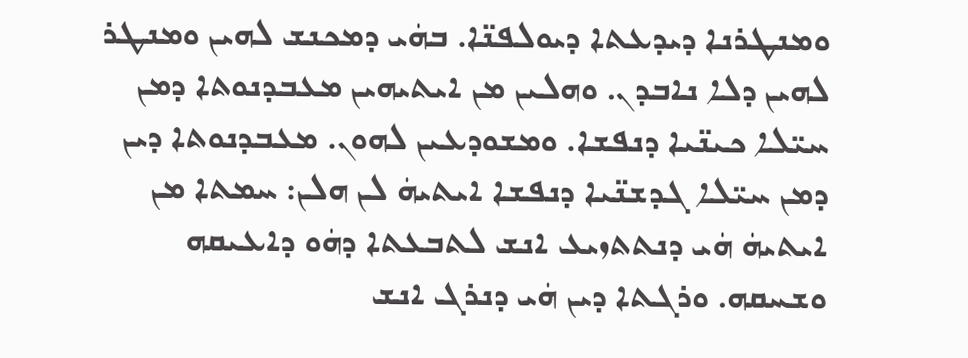ܘܡܢܛܪܢܐ ܕܝܕܥܬܐ ܕܝܘܠܦܢ̈ܐ. ܒܗܿܝ ܕܡܟܢܫ ܠܗܝܢ ܘܡܢܛܪ ܠܗܝܢ ܕܠܐ ܢܐܒܕܢ. ܘܗܠܝܢ ܡܢ ܐܝܬܝܗܝܢ ܡܥܒܕܢܘܬܐ ܕܡܢ ܚܝ̈ܠܐ ܟܝܢ̈ܝܐ ܕܢܦܫܐ. ܘܡܫܘܕܥܝܢ ܠܗܘܢ. ܡܥܒܕܢܘܬܐ ܕܝܢ ܕܡܢ ܚܝ̈ܠܐ ܓܕܫܢ̈ܝܐ ܕܢܦܫܐ ܐܝܬܝܗܿ ܠܢ ܗܠܢ: ܚܡܬܐ ܡܢ ܐܝܬܝܗܿ ܗܿܝ ܕܢܬܬܙܝܥ ܐܢܫ ܠܬܒܥܬܐ ܕܗܿܘ ܕܐܥܝܩܗ ܘܫܚܩܗ. ܘܪܓܬܐ ܕܝܢ ܗܿܝ ܕܢܪܓ ܐܢܫ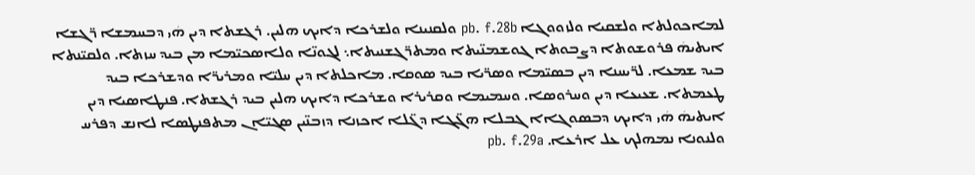ܠܡܐܟܘܠܬܐ ܘܠܫܩܝܐ ܘܠܙܘܘܓܐ pb. f.28b ܘܠܩܢܝܢܐ ܘܠܫܪܟܐ ܕܐܝܟ ܗܠܝܢ. ܪܓܫܬܐ ܕܝܢ ܗܿܝ ܕܒܚܡܫܐ ܪ̈ܓܫܐ ܐܝܬܝܗܿ ܦܪܘܫܘܬܐ ܕܨܒܘܬܐ ܓܘܫܡܢ̈ܝܬܐ ܘܡܬܪ̈ܓܫܢܝܬܐ܆ ܠܓܘܢ̈ܐ ܘܠܐܣܟܝ̈ܡܐ ܡܢ ܒܝܕ ܚܙܬܐ. ܘܠܩܝ̈ܢܬܐ ܒܝܕ ܫܡܥܐ. ܠܪ̈ܝܚܢܐ ܕܝܢ ܒܣܝ̈ܡܐ ܘܣܪ̈ܝܐ ܒܝܕ ܣܘܩܐ. ܡܐܟܠܬܐ ܕܝܢ ܚܠܝ̈ܐ ܘܡܪܝܪ̈ܐ ܘܕܫܪܟܐ ܒܝܕ ܛܥܡܬܐ. ܫܥܝܥܐ ܕܝܢ ܘܚܪܘܣܐ. ܘܚܡܝܡܐ ܘܩܪܝܪܐ ܘܫܪܟܐ ܕܐܝܟ ܗܠܝܢ ܒܝܕ ܪܓܫܬܐ. ܦܢܛܐܣܝܐ ܕܝܢ ܐܝܬܝܗܿ ܗܿܝ ܕܐܝܟ ܕܒܣܘܓܐܐ ܓܒܠܐ ܗܓ̈ܓܐ ܕܓ̈ܠܐ ܐܟܙܢܐ ܕܙܒܢ̈ܝܢ ܣܓܝ̈ܐܢ ܡܬܦܢܛܣܐ ܠܐܢܫ ܕܦܪܚ ܘܠܢܘܢܐ ܢܡܗܠܟ ܥܠ ܐܪܥܐ. pb. f.29a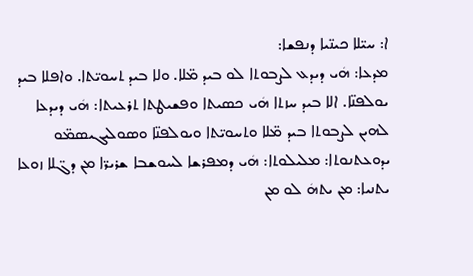ܐ: ܚܝ̈ܠܐ ܟܝܢ̈ܝܐ ܕܢܦܫܐ:
ܡܕܥܐ: ܗܿܝ ܕܝܕܥ ܠܨܒܘܬܐ ܠܘ ܒܝܕ ܡ̈ܠܐ. ܘܠܐ ܒܝܕ ܬܚܘܝ̈ܬܐ. ܘܐܦܠܐ ܒܝܕ ܝܘܠܦܢ̈ܐ. ܐܠܐ ܒܝܕ ܚܙܬܐ ܗܿܝ ܟܣܝܬܐ ܘܦܫܝܛܬܐ ܬܪܥܝܬܐ: ܗܿܝ ܕܝܕܥܐ ܠܗܝܢ ܠܨܒܘܬܐ ܒܝܕ ܡ̈ܠܐ ܘܬܚܘܝ̈ܬܐ ܘܝܘܠܦܢ̈ܐ ܘܣܘܠܝܓܝܣܡ̈ܘ ܝܕܘܥܬܢܘܬܐ: ܡܠܝܠܘܬܐ: ܗܿܝ ܕܡܦܪܫܐ ܠܚܘܫܒܐ ܫܪܝܪ̈ܐ ܡܢ ܕܓ̈ܠܐ ܙܘܥܐ ܝܬܢܝܐ: ܡܢ ܝܬܗܿ ܠܘ ܡܢ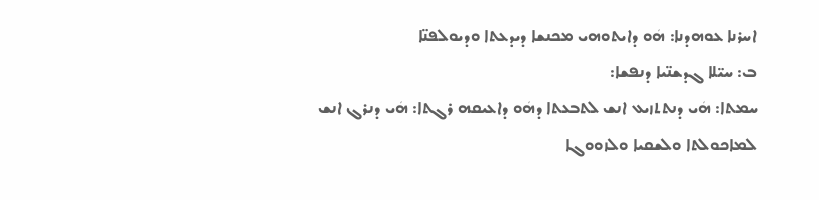ܐܚܪܢܐ ܥܘܗܕܢܐ: ܗܿܘ ܕܐܝܬܘܗܝ ܡܟܢܫܐ ܕܝܕܥܬܐ ܘܕܝܘܠܦܢ̈ܐ
ܒ: ܚܝ̈ܠܐ ܓܕܫܢ̈ܝܐ ܕܢܦܫܐ:
ܚܡܬܐ: ܗܿܝ ܕܢܬܬܙܝܥ ܐܢܫ ܠܬܒܥܬܐ ܕܗܿܘ ܕܐܥܝܩܗ ܪܓܬܐ: ܗܿܝ ܕܢܪܓ ܐܢܫ ܠܡܐܟܘܠܬܐ ܘܠܫܩܝܐ ܘܠܙܘܘܓܐ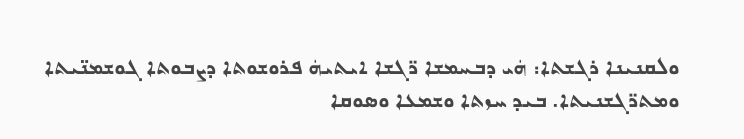ܘܠܩܢܝܢܐ ܪܓܫܬܐ: ܗܿܝ ܕܒܚܡܫܐ ܪ̈ܓܫܐ ܐܝܬܝܗܿ ܦܪܘܫܘܬܐ ܕܨܒܘܬܐ ܓܘܫܡܢ̈ܝܬܐ ܘܡܬܪ̈ܓܫܢܝܬܐ. ܒܝܕ ܚܙܬܐ ܘܫܡܥܐ ܘܣܘܩܐ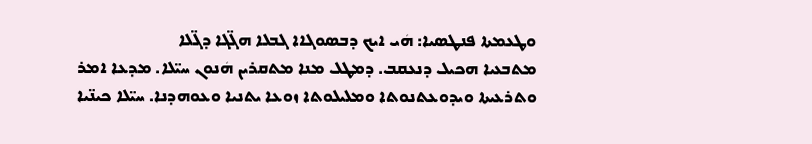ܘܛܥܡܬܐ ܦܢܛܣܝܐ: ܗܿܝ ܐܝܟ ܕܒܣܘܓܐܐ ܓܒܠܐ ܗܓ̈ܓܐ ܕܓ̈ܠܐ
ܡܬܒܥܝܐ ܗܟܝܠ ܕܢܥܩܒ. ܕܡܛܠ ܡܢܐ ܡܬܩܪܝܢ ܗܿܢܘܢ ܚܝ̈ܠܐ. ܡܕܥܐ ܐܡܪ ܘܬܪܥܝܬܐ ܘܝܕܘܥܬܢܘܬܐ ܘܡܠܝܠܘܬܐ ܙܘܥܐ ܝܬܢܝܐ ܘܥܘܗܕܢܐ. ܚܝ̈ܠܐ ܟܝܢ̈ܝܐ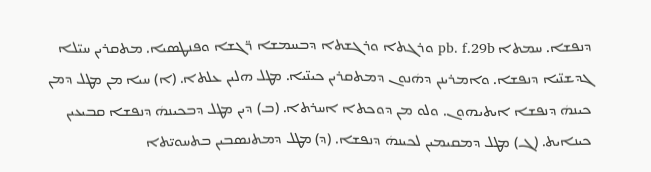ܕܢܦܫܐ. ܚܡܬܐ pb. f.29b ܘܪܓܬܐ ܘܪܓܫܬܐ ܕܒܚܡܫܐ ܪ̈ܓܫܐ ܘܦܢܛܣܝܐ. ܡܬܩܪܝܢ ܚܝ̈ܠܐ ܓܕܫܢ̈ܝܐ ܕܢܦܫܐ. ܘܐܡܪܝܢܢ ܕܗܿܢܘܢ ܕܡܬܩܪܝܢ ܟܝܢ̈ܝܐ. ܡܛܠ ܗܠܝܢ ܥܠܬܐ. (ܐ) ܚܝܐ ܡܢ ܡܛܠ ܕܡܢ ܟܝܢܗܿ ܕܢܦܫܐ ܐܝܬܝܗܘܢ. ܘܠܘ ܡܢ ܕܘܟܬܐ ܐܚܪܬܐ. (ܒ) ܕܝܢ ܡܛܠ ܕܒܟܝܢܗܿ ܕܢܦܫܐ ܩܒܝܥܝܢ ܟܝܢܐܝܬ. (ܓ) ܡܛܠ ܕܡܩܝܡܝܢ ܠܟܝܢܗܿ ܕܢܦܫܐ. (ܕ) ܡܛܠ ܕܡܬܢܣܒܝܢ ܒܬܚܘܝ̈ܬܐ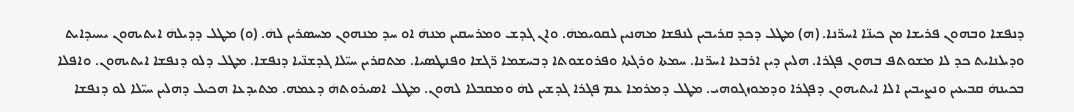ܕܢܦܫܐ ܘܒܗܘܢ ܦܪܝܫܐ ܡܢ ܟܝܢ̈ܐ ܐܚܪ̈ܢܐ. (ܗ) ܡܛܠ ܕܟܕ ܩܪܝܒܝܢ ܠܢܦܫܐ ܡܗܢܝܢ ܠܩܘܝܡܗܿ. ܘܐܢ ܓܕܫ ܘܡܪܚܩܝܢ ܡܢܗܿ ܐܘ ܚܕ ܡܢܗܘܢ ܡܚܣܪܝܢ ܠܗܿ. (ܘ) ܡܛܠ ܕܕܝܠܗܿ ܐܝܬܝܗܘܢ ܝܚܝܕܐܝܬ ܘܕܝܠܢܐܝܬ ܟܕ ܠܐ ܡܫܘܬܦ ܒܗܘܢ ܦܓܪܐ. ܗܠܝܢ ܕܝܢ ܐܪܒܥܐ ܐܚܪ̈ܢܐ. ܚܡܬܐ ܘܪܓܬܐ ܘܦܪܘܫܘܬܐ ܕܒܚܫܡܐ ܪ̈ܓܫܐ ܘܦܢܛܣܝܐ. ܡܬܩܪܝܢ ܚܝ̈ܠܐ ܓܕܫܢ̈ܝܐ ܕܢܦܫܐ. ܡܛܠ ܕܠܘ ܕܢܦܫܐ ܐܝܬܝܗܘܢ. ܘܐܦܠܐ ܒܟܝܢܗܿ ܩܒܝܥܝܢ ܘܢܨܝܒܝܢ ܐܠܐ ܐܝܬܝܗܘܢ ܕܦܓܪܐ ܘܕܡܘܙܓܘܗܝ. ܡܛܠ ܕܡܪܡܐ ܥܡ ܦܓܪܐ ܓܕܫܝܢ ܠܗܿ ܘܡܩܒܠܐ ܠܗܘܢ. ܡܛܠ ܐܣܝܪܘܬܗܿ ܕܥܡܗ. ܡܬܝܕܥܐ ܗܟܝܠ ܕܗܠܝܢ ܚܝ̈ܠܐ ܠܘ ܕܢܦܫܐ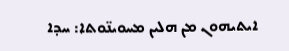ܐܝܬܝܗܘܢ ܡܢ ܗܠܝܢ ܡܚܘܝܢ̈ܘܬܐ: ܚܕܐ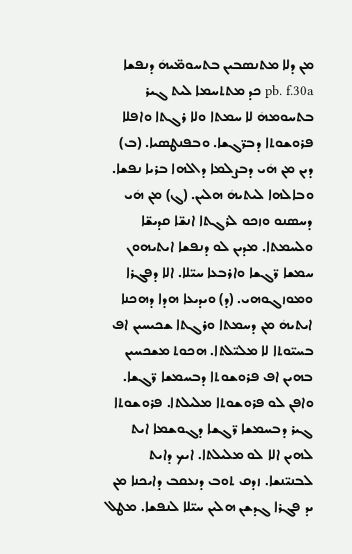ܡܢ ܕܠܐ ܡܬܢܣܒܝܢ ܒܬܚܘܡ̈ܝܗܿ ܕܢܦܫܐ pb. f.30a ܟܕ ܡܬܬܚܡܐ ܠܝܬ ܓܝܪ ܒܬܚܘܡܗܿ ܠܐ ܚܡܬܐ ܘܠܐ ܪܓܬܐ ܘܐܦܠܐ ܦܪܘܫܘܬܐ ܕܒܪ̈ܓܫܐ. ܘܒܦܢܛܣܝܐ. (ܒ) ܕܝܢ ܡܢ ܗܿܝ ܕܒܨܠܡܐ ܕܐܠܗܐ ܒܪܝܐ ܢܦܫܐ. ܘܒܐܠܗܐ ܠܝܬܝܗܿ ܗܠܝܢ. (ܓ) ܡܢ ܗܿܝ ܕܚܣܢܘ ܘܙܟܘ ܠܪܓܬܐ ܐܢܫ̈ܐ ܩܕܝܫ̈ܐ ܘܠܚܡܬܐ. ܡܕܝܢ ܠܘ ܕܢܦܫܐ ܐܝܬܝܗܘܢ ܚܡܫܐ ܪ̈ܓܫܐ ܘܐܪܒܥܐ ܚܝ̈ܠܐ. ܐܠܐ ܕܦܓܪܐ ܘܡܘܙܓܘܗܝ. (ܕ) ܘܝܕܝܥܐ ܗܕܐ ܕܗܟܢܐ ܐܝܬܝܗܿ ܡܢ ܕܚܡܬܐ ܘܪܓܬܐ ܫܟܝܚܝܢ ܐܦ ܒܚܝ̈ܘܬܐ ܠܐ ܡܠܝ̈ܠܬܐ. ܗܟܘܬ ܡܫܟܚܝܢ ܒܗܝܢ ܐܦ ܦܪܘܫܘܬܐ ܕܒܚܡܫܐ ܪ̈ܓܫܐ. ܘܐܦܢ ܠܘ ܦܪܘܫܘܬܐ ܡܠܝܠܬܐ. ܦܪܘܫܘܬܐ ܓܝܪ ܕܒܚܡܫܐ ܪ̈ܓܫܐ ܕܓܘܫܡܐ ܐܝܬ ܠܗܝܢ ܐܠܐ ܠܘ ܡܠܝܠܬܐ. ܐܝܟ ܕܐܝܬ ܠܒܢܝ̈ܢܫܐ. ܙܕܩ ܬܘܒ ܕܢܥܩܒ ܕܐܝܟܢܐ ܡܢ ܝܕ ܦܓܪܐ ܓܕܫܢ ܗܠܝܢ ܚܝ̈ܠܐ ܠܢܦܫܐ. ܡܛܠ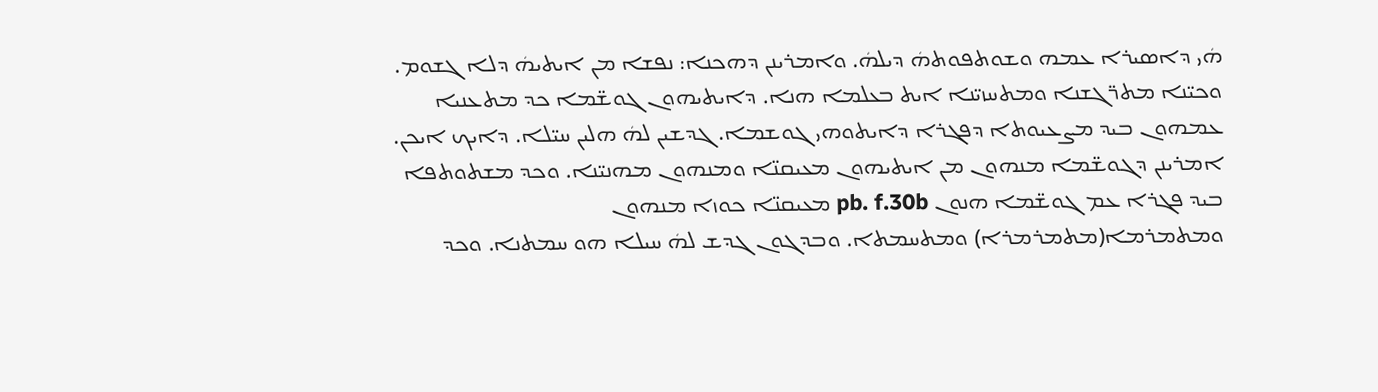ܗܿܝ ܕܐܣܝܪܐ ܥܡܗ ܘܫܘܬܦܘܬܗܿ ܕܝܠܗܿ. ܘܐܡܪܝܢܢ ܕܗܟܢܐ: ܢܦܫܐ ܡܢ ܐܝܬܝܗܿ ܕܠܐ ܓܫܘܡ. ܘܟܝ̈ܢܐ ܡܬܪ̈ܓܫܢܐ ܘܡܬܚܙܝ̈ܢܐ ܐܝܬ ܒܥܠܡܐ ܗܢܐ. ܕܐܝܬܝܗܘܢ ܓܘܫ̈ܡܐ ܟܕ ܡܬܥܢܝܐ ܥܡܗܘܢ ܒܝܕ ܡܨܥܝܘܬܐ ܕܦܓܪܐ ܕܐܝܬܘܗܝ ܓܘܫܡܐ. ܓܕܫܝܢ ܠܗܿ ܗܠܝܢ ܚܝ̈ܠܐ. ܕܐܝܟ ܐܝܟܢ. ܐܡܪܝܢܢ ܕܓܘܫ̈ܡܐ ܡܢܗܘܢ ܡܢ ܐܝܬܝܗܘܢ ܡܥܝܩܢ̈ܐ ܘܡܢܗܘܢ ܡܗܢܝ̈ܢܐ. ܘܟܕ ܡܫܬܘܬܦܐ ܒܝܕ ܦܓܪܐ ܥܡ ܓܘܫ̈ܡܐ ܗܢܘܢ pb. f.30b ܡܥܝܩܢ̈ܐ ܟܘܙܐ ܡܢܗܘܢ ܘܡܬܡܪܡܐ(ܡܬܡܪܡܪܐ) ܘܡܬܚܡܬܐ. ܘܒܕܓܘܢ ܓܕܫ ܠܗܿ ܚܝܠܐ ܗܘ ܚܡܬܢܐ. ܘܟܕ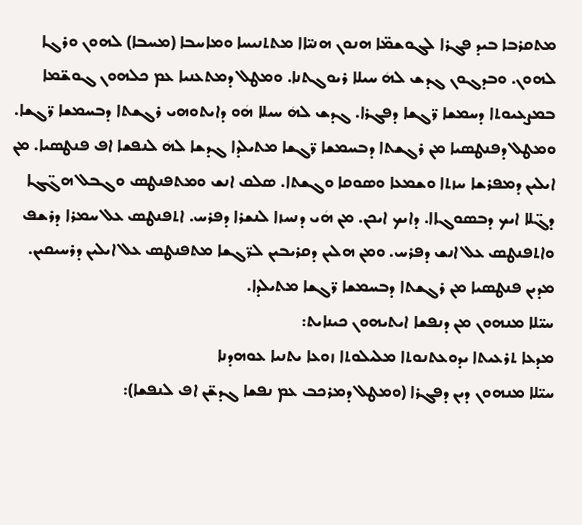ܡܬܩܪܒܐ ܒܝܕ ܦܓܪܐ ܠܓܘܫܡ̈ܐ ܗܢܘܢ ܗܢܝ̈ܐܐ ܡܬܬܢܝܚܐ ܘܡܐܚܒܐ (ܡܚܒܐ) ܠܗܘܢ ܘܪܓܐ ܠܗܘܢ. ܘܒܕܓܘܢ ܓܕܫ ܠܗܿ ܚܝܠܐ ܪܝܘܓܬܢܐ. ܘܡܛܠ ܕܡܬܥܢܝܐ ܥܡ ܟܠܗܘܢ ܓܘܫ̈ܡܐ ܒܡܨܥܝܘܬܐ ܕܚܡܫܐ ܪ̈ܓܫܐ ܕܦܓܪܐ. ܓܕܫ ܠܗܿ ܚܝܠܐ ܗܿܘ ܕܐܝܬܘܗܝ ܪܓܫܬܐ ܕܒܚܡܫܐ ܪ̈ܓܫܐ. ܘܡܛܠ ܕܦܢܛܣܝܐ ܡܢ ܪܓܫܬܐ ܕܒܚܡܫܐ ܪ̈ܓܫܐ ܡܬܝܠܕܐ ܓܕܫܐ ܠܗܿ ܠܢܦܫܐ ܐܦ ܦܢܛܣܝܐ. ܡܢ ܐܝܠܝܢ ܕܡܦܪܫܐ ܚܙܬܐ ܘܫܡܥܐ ܘܣܘܩܐ ܘܓܫܬܐ. ܣܠܩ ܐܢܫ ܘܡܬܦܢܛܣ ܘܓܒܠ ܗܓ̈ܓܐ ܕܓ̈ܠܐ ܐܝܟ ܕܒܣܘܓܐܐ. ܕܐܝܟ ܐܝܟܢ. ܡܢ ܗܿܝ ܕܢܚܙܐ ܠܢܫܪܐ ܕܦܪܚ. ܐܬܦܢܛܣ ܥܠ ܚܡܪܐ ܕܪܫܦ ܘܐܬܦܢܛܣ ܥܠ ܐܢܫ ܕܦܪܚ. ܘܡܢ ܗܠܝܢ ܕܩܪܝܒܝܢ ܠܪ̈ܓܫܐ ܡܬܦܢܛܣ ܥܠ ܐܝܠܝܢ ܕܪܚܝܩܝܢ. ܡܕܝܢ ܦܢܛܣܝܐ ܡܢ ܪܓܫܬܐ ܕܒܚܡܫܐ ܪ̈ܓܫܐ ܡܬܝܠܕܐ.
ܚܝ̈ܠܐ ܡܢܗܘܢ ܡܢ ܕܢܦܫܐ ܐܝܬܝܗܘܢ ܟܝܢܐܝܬ:
ܡܕܥܐ ܬܪܥܝܬܐ ܝܕܘܥܬܢܘܬܐ ܡܠܝܠܘܬܐ ܙܘܥܐ ܝܬܢܝܐ ܥܘܗܕܢܐ
ܚܝ̈ܠܐ ܡܢܗܘܢ ܕܝܢ ܕܦܓܪܐ (ܘܡܛܠ ܕܡܪܟܒ ܥܡ ܢܦܫܐ ܓܕܫ̈ܢ ܐܦ ܠܢܦܫܐ):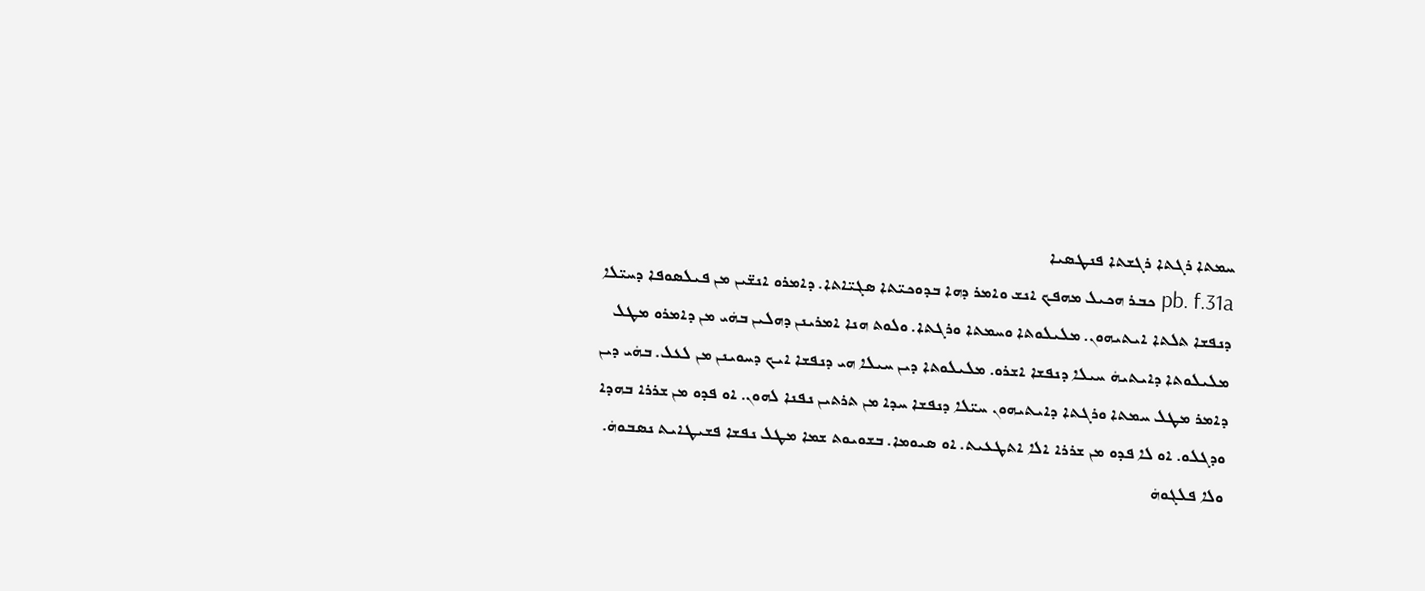ܚܡܬܐ ܪܓܬܐ ܪܓܫܬܐ ܦܢܛܣܝܐ
pb. f.31a ܟܒܪ ܗܟܝܠ ܡܗܦܟ ܐܢܫ ܘܐܡܪ ܕܗܐ ܒܕܘܟܝ̈ܬܐ ܣܓܝ̈ܐܬܐ. ܕܐܡܪܘ ܐܢܫ̈ܝܢ ܡܢ ܦܝܠܣܘܦܐ ܕܚܝ̈ܠܐ ܕܢܦܫܐ ܬܠܬܐ ܐܝܬܝܗܘܢ. ܡܠܝܠܘܬܐ ܘܚܡܬܐ ܘܪܓܬܐ. ܘܠܘܬ ܗܢܐ ܐܡܪܝܢܢ ܕܗܠܝܢ ܒܗܿܝ ܡܢ ܕܐܡܪܘ ܡܛܠ ܡܠܝܠܘܬܐ ܕܐܝܬܝܗܿ ܚܝܠܐ ܕܢܦܫܐ ܐܫܪܘ. ܡܠܝܠܘܬܐ ܕܝܢ ܚܝܠܐ ܗܝ ܕܢܦܫܐ ܐܝܟ ܕܚܘܝܢܢ ܡܢ ܠܥܠ. ܒܗܿܝ ܕܝܢ ܕܐܡܪ ܡܛܠ ܚܡܬܐ ܘܪܓܬܐ ܕܐܝܬܝܗܘܢ ܚܝ̈ܠܐ ܕܢܦܫܐ ܚܕܐ ܡܢ ܬܪܬܝܢ ܢܦܢܐ ܠܗܘܢ. ܐܘ ܦܕܘ ܡܢ ܫܪܪܐ ܒܗܕܐ ܘܕܓܠܘ. ܐܘ ܠܐ ܦܕܘ ܡܢ ܫܪܪܐ ܐܠܐ ܐܬܛܥܝܬ. ܐܘ ܣܝܘܡܐ. ܒܫܘܝܘܬ ܫܡܐ ܡܛܠ ܢܦܫܐ ܦܫܝܛܐܝܬ ܢܣܒܘܗܿ. ܘܠܐ ܦܠܓܘܗܿ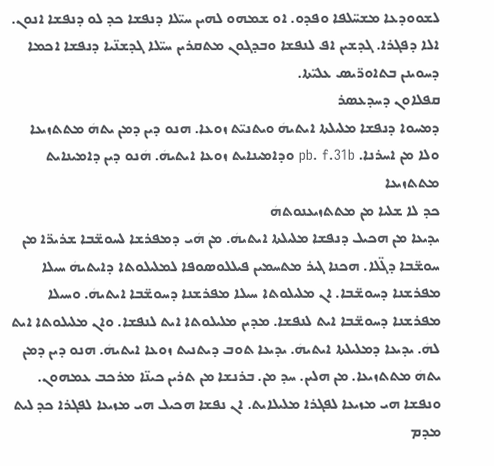ܠܫܘܘܕܥܐ ܡܫܚ̈ܠܦܐ ܘܦܕܘ. ܐܘ ܫܡܗܘ ܠܗܝܢ ܚܝ̈ܠܐ ܕܢܦܫܐ ܟܕ ܠܘ ܕܢܦܫܐ ܐܢܘܢ. ܐܠܐ ܕܦܓܪܐ. ܓܕܫܝܢ ܐܦ ܠܢܦܫܐ ܘܒܕܓܘܢ ܡܬܩܪܝܢ ܚܝ̈ܠܐ ܓܕܫܢ̈ܝܐ ܕܢܦܫܐ ܐܟܡܐ ܕܚܘܝܢܢ ܒܬܐܘܪ̈ܝܣ ܥܠܝ̈ܬܐ.
ܩܦܠܐܘܢ ܕܚܕܥܣܪ
ܕܡܚܘܐ ܕܢܦܫܐ ܡܠܝܠܬܐ ܐܝܬܝܗܿ ܘܝܬܢܝ̈ܬ ܙܘܥܐ. ܗܢܘ ܕܝܢ ܕܡܢ ܝܬܗܿ ܡܬܬܙܝܥܐ ܘܠܐ ܡܢ ܐܚܪܢܐ. pb. f.31b ܘܕܐܡܝܢܐܝܬ ܙܘܥܐ ܐܝܬܝܗܿ. ܗܿܢܘ ܕܝܢ ܕܐܡܝܢܐܝܬ ܡܬܬܙܝܥܐ
ܟܕ ܠܐ ܫܠܝܐ ܡܢ ܡܬܬܙܝܥܢܘܬܗܿ
ܝܕܝܥܐ ܡܢ ܗܟܝܠ ܕܢܦܫܐ ܡܠܝܠܬܐ ܐܝܬܝܗܿ. ܡܢ ܗܿܝ ܕܡܦܪܫܐ ܠܚܘܫ̈ܒܐ ܫܪܝܪ̈ܐ ܡܢ ܚܘܫ̈ܒܐ ܕܓ̈ܠܐ. ܗܟܢܐ ܓܝܪ ܡܬܚܡܝܢ ܦܝܠܠܘܣܘܦܐ ܠܡܠܝܠܘܬܐ ܕܐܝܬܝܗܿ ܚܝܠܐ ܡܦܪܫܢܐ ܕܚܘܫ̈ܒܐ. ܐܢ ܡܠܝܠܘܬܐ ܚܝܠܐ ܡܦܪܫܢܐ ܕܚܘܫ̈ܒܐ ܐܝܬܝܗܿ. ܘܚܝܠܐ ܡܦܪܫܢܐ ܕܚܘܫ̈ܒܐ ܐܝܬ ܠܢܦܫܐ. ܡܕܝܢ ܡܠܝܠܘܬܐ ܐܝܬ ܠܢܦܫܐ. ܘܐܢ ܡܠܝܠܘܬܐ ܐܝܬ ܠܗܿ. ܝܕܝܥܐ ܕܡܠܝܠܬܐ ܐܝܬܝܗܿ. ܝܕܝܥܐ ܬܘܒ ܕܝܬܢܝܬ ܙܘܥܐ ܐܝܬܝܗܿ. ܗܢܘ ܕܝܢ ܕܡܢ ܝܬܗܿ ܡܬܬܙܝܥܐ. ܡܢ ܗܠܝܢ. ܚܕ ܡܢ. ܒܪܢܫܐ ܡܢ ܬܪܝܢ ܟܝܢ̈ܐ ܡܪܟܒ ܥܡܗܘܢ. ܘܢܦܫܐ ܗܝ ܡܙܝܥܐ ܠܦܓܪܐ ܡܠܝܠܐܝܬ. ܐܢ ܢܦܫܐ ܗܟܝܠ ܗܝ ܡܙܝܥܐ ܠܦܓܪܐ ܟܕ ܠܝܬ ܡܕܡ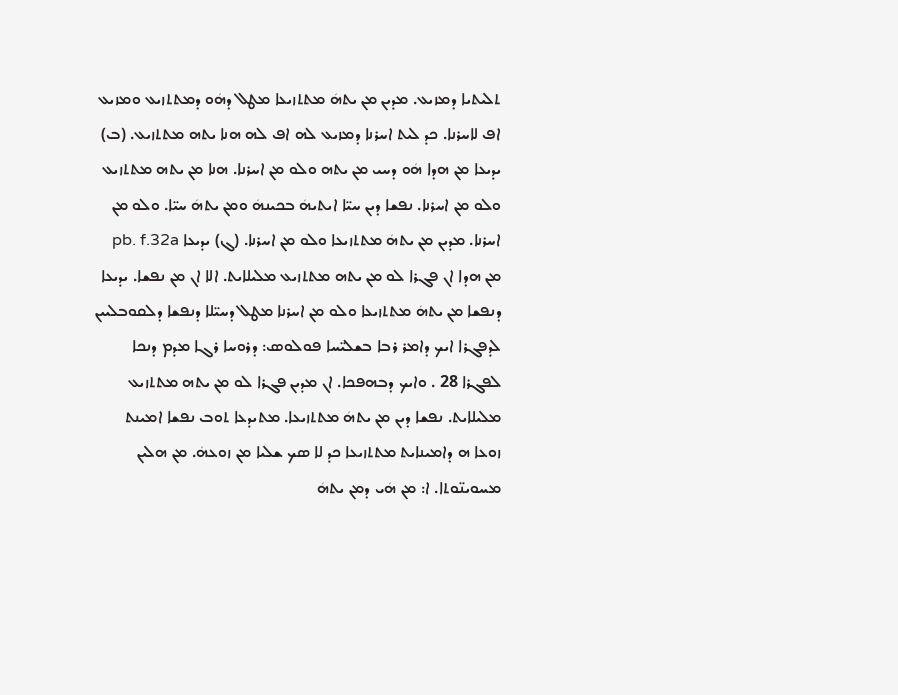ܬܠܝܬܝܐ ܕܡܙܝܥ. ܡܕܝܢ ܡܢ ܝܬܗܿ ܡܬܬܙܝܥܐ ܡܛܠ ܕܗܿܘ ܕܡܬܬܙܝܥ ܘܡܙܝܥ ܐܦ ܠܐܚܪܢܐ. ܟܕ ܠܝܬ ܐܚܪܢܐ ܕܡܙܝܥ ܠܗ ܐܦ ܠܗ ܗܢܐ ܝܬܗ ܡܬܬܙܝܥ. (ܒ) ܝܕܝܥܐ ܡܢ ܗܕܐ ܗܿܘ ܕܚܝ ܡܢ ܝܬܗ ܘܠܘ ܡܢ ܐܚܪܢܐ. ܗܢܐ ܡܢ ܝܬܗ ܡܬܬܙܝܥ ܘܠܘ ܡܢ ܐܚܪܢܐ. ܢܦܫܐ ܕܝܢ ܚܝ̈ܐ ܐܝܬܝܗܿ ܒܟܝܢܗܿ ܘܡܢ ܝܬܗܿ ܚܝ̈ܐ. ܘܠܘ ܡܢ ܐܚܪܢܐ. ܡܕܝܢ ܡܢ ܝܬܗܿ ܡܬܬܙܝܥܐ ܘܠܘ ܡܢ ܐܚܪܢܐ. (ܓ) ܝܕܝܥܐ pb. f.32a ܡܢ ܗܕܐ ܐܢ ܦܓܪܐ ܠܘ ܡܢ ܝܬܗ ܡܬܬܙܝܥ ܡܠܝܠܐܝܬ. ܐܠܐ ܐܢ ܡܢ ܢܦܫܐ. ܝܕܝܥܐ ܕܢܦܫܐ ܡܢ ܝܬܗܿ ܡܬܬܙܝܥܐ ܘܠܘ ܡܢ ܐܚܪܢܐ ܡܛܠ ܕܚܝ̈ܠܐ ܕܢܦܫܐ ܕܠܩܘܒܠܝܝܢ ܠܕܦܓܪܐ ܐܝܟ ܕܐܡܪ ܪܒܐ ܒܫܠܝ̈ܚܐ ܦܘܠܘܣ: ܕܪܘܚܐ ܪܓܐ ܡܕܡ ܕܢܟܐ ܠܦܓܪܐ 28 . ܘܐܝܟ ܕܒܗܦܟܐ. ܐܢ ܡܕܝܢ ܦܓܪܐ ܠܘ ܡܢ ܝܬܗ ܡܬܬܙܝܥ ܡܠܝܠܐܝܬ. ܢܦܫܐ ܕܝܢ ܡܢ ܝܬܗܿ ܡܬܬܙܝܥܐ. ܡܬܝܕܥܐ ܬܘܒ ܢܦܫܐ ܐܡܝܢܬ ܙܘܥܐ ܗ ܕܐܡܝܢܐܝܬ ܡܬܬܙܝܥܐ ܟܕ ܠܐ ܣܟ ܫܠܝܐ ܡܢ ܙܘܥܗܿ. ܡܢ ܗܠܝܢ ܡܚܘܝܢ̈ܘܬܐ. ܐ: ܡܢ ܗܿܝ ܕܡܢ ܝܬܗܿ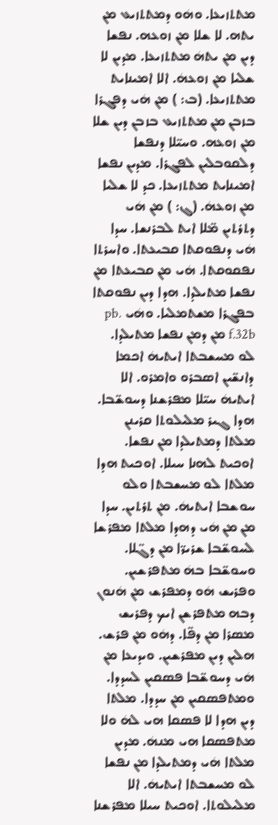ܡܬܬܙܝܥܐ. ܘܗܿܘ ܕܡܬܬܙܝܥ ܡܢ ܝܬܗ. ܠܐ ܫܠܐ ܡܢ ܙܘܥܗ. ܢܦܫܐ ܕܝܢ ܡܢ ܝܬܗܿ ܡܬܬܙܝܥܐ. ܡܕܝܢ ܠܐ ܫܠܝܐ ܡܢ ܙܘܥܗܿ. ܐܠܐ ܐܡܝܢܐܝܬ ܡܬܬܙܝܥܐ. (ܒ: ) ܡܢ ܗܿܝ ܕܦܓܪܐ ܒܙܒܢ ܡܢ ܡܬܬܙܝܥ ܒܙܒܢ ܕܝܢ ܫܠܐ ܡܢ ܙܘܥܗ. ܘܚܝ̈ܠܐ ܕܢܦܫܐ ܕܠܩܘܒܠܝܢ ܠܦܓܪܐ. ܡܕܝܢ ܢܦܫܐ ܐܡܝܢܐܝܬ ܡܬܬܙܝܥܐ. ܟܕ ܠܐ ܫܠܝܐ ܡܢ ܙܘܥܗܿ. (ܓ: ) ܡܢ ܗܿܝ ܕܬܪܬܝܢ ܡ̈ܠܐ ܐܝܬ ܠܒܪܢܫܐ. ܚܕܐ ܗܿܝ ܕܢܦܘܩܬܐ ܩܒܝܥܬܐ. ܘܐܚܪܬܐ ܢܦܩܘܩܬܐ. ܗܿܝ ܡܢ ܩܒܝܥܬܐ ܡܢ ܢܦܫܐ ܡܬܝܠܕܐ. ܗܕܐ ܕܝܢ ܢܦܘܩܬܐ ܒܦܓܪܐ ܡܫܬܡܠܝܐ. ܘܗܿܝ pb. f.32b ܡܢ ܕܡܢ ܢܦܫܐ ܡܬܝܠܕܐ. ܠܘ ܡܚܫܒܬܐ ܐܝܬܝܗܿ ܐܟܡܐ ܕܐܢܫ̈ܝܢ ܐܣܒܪܘ ܘܐܡܪܘ. ܐܠܐ ܐܝܬܝܗܿ ܚܝ̈ܠܐ ܡܦܪܫܢܐ ܕܚܘܫ̈ܒܐ. ܗܕܐ ܓܝܪ ܡܠܝܠܘܬܐ ܩܪܝܢܢ ܡܠܬܐ ܕܡܬܝܠܕܐ ܡܢ ܢܦܫܐ. ܐܘܟܝܬ ܠܗܢܐ ܚܝܠܐ. ܐܘܟܝܬ ܗܕܐ ܡܠܬܐ ܠܘ ܡܚܫܒܬܐ ܘܠܘ ܚܘܫܒܐ ܐܝܬܝܗܿ. ܡܢ ܬܪܬܝܢ. ܚܕܐ ܡܢ ܡܢ ܗܿܝ ܕܗܕܐ ܡܠܬܐ ܡܦܪܫܐ ܠܚܘܫ̈ܒܐ ܫܪܝܪ̈ܐ ܡܢ ܕܓ̈ܠܐ. ܘܚܘܫ̈ܒܐ ܒܗܿ ܡܬܦܪܫܝܢ. ܘܦܪܝܫ ܗܿܘ ܕܡܦܪܫ ܡܢ ܗܿܢܘܢ ܕܒܗ ܡܬܦܪܫܢ ܐܝܟ ܕܦܪܝܫ ܡܣܪܐ ܡܢ ܕܦ̈ܐ. ܕܗܿܘ ܡܢ ܦܪܫ. ܗܠܝܢ ܕܝܢ ܡܦܪܫܝܢ. ܘܝܕܝܥܐ ܡܢ ܗܿܝ ܕܚܘܫ̈ܒܐ ܦܣܩܝܢ ܠܚܕܕܐ. ܘܡܬܦܣܩܝܢ ܡܢ ܚܕܕܐ. ܡܠܬܐ ܕܝܢ ܗܕܐ ܠܐ ܦܣܩܐ ܗܝ ܠܗܿ ܘܠܐ ܡܬܦܣܩܐ ܗܝ ܡܢܗܿ. ܡܕܝܢ ܡܠܬܐ ܗܿܝ ܕܡܬܝܠܕܐ ܡܢ ܢܦܫܐ ܠܘ ܡܚܫܒܬܐ ܐܝܬܝܗܿ. ܐܠܐ ܡܠܝܠܘܬܐ. ܐܘܟܝܬ ܚܝܠܐ ܡܦܪܫܢܐ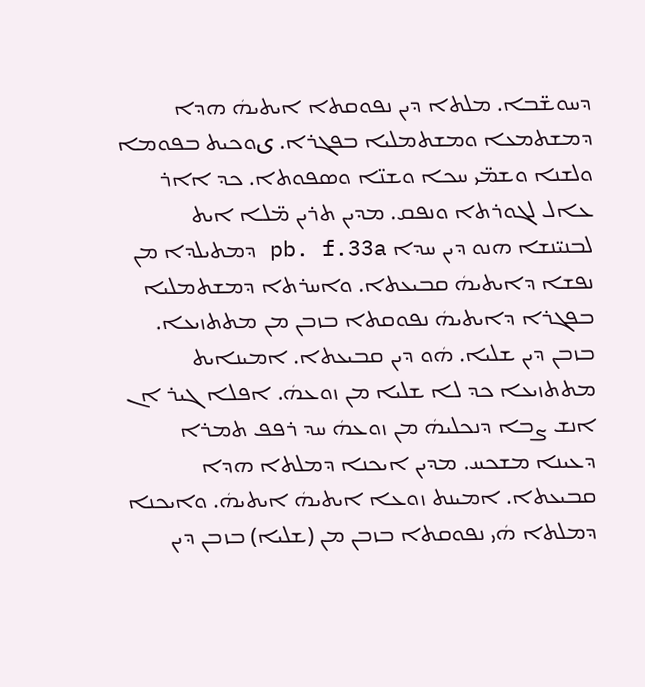ܕܚܘܫ̈ܒܐ. ܡܠܬܐ ܕܝܢ ܢܦܘܩܬܐ ܐܝܬܝܗܿ ܗܕܐ ܕܡܫܬܡܥܐ ܘܡܫܬܡܠܝܐ ܒܦܓܪܐ. ىܘܟܝܬ ܒܦܘܡܐ ܘܠܫܢܐ ܘܫܡ̈ܝ ܚܟܐ ܘܫܢ̈ܐ ܘܣܦܘܬܐ. ܟܕ ܐܐܪ ܥܐܠ ܠܓܘܪܬܐ ܘܢܦܩ. ܡܕܝܢ ܬܪܝܢ ܡ̈ܠܐ ܐܝܬ ܠܒܢܝ̈ܢܫܐ ܗܢܘ ܕܝܢ ܚܕܐ pb. f.33a ܕܡܬܝܠܕܐ ܡܢ ܢܦܫܐ ܕܐܝܬܝܗܿ ܩܒܝܥܬܐ. ܘܐܚܪܬܐ ܕܡܫܬܡܠܝܐ ܒܦܓܪܐ ܕܐܝܬܝܗܿ ܢܦܘܩܬܐ ܒܙܒܢ ܡܢ ܡܬܬܙܝܥܐ. ܒܙܒܢ ܕܝܢ ܫܠܝܐ. ܗܿܘ ܕܝܢ ܩܒܝܥܬܐ. ܐܡܝܢܐܝܬ ܡܬܬܙܝܥܐ ܟܕ ܠܐ ܫܠܝܐ ܡܢ ܙܘܥܗܿ. ܐܦܠܐ ܓܝܪ ܐܢ ܐܢܫ ܨܒܐ ܕܢܟܠܝܗܿ ܡܢ ܙܘܥܗܿ ܚܕ ܪܦܦ ܬܡܪܐ ܕܥܝܢܐ ܡܫܟܚ. ܡܕܝܢ ܐܝܟܢܐ ܕܡܠܬܐ ܗܕܐ ܩܒܝܥܬܐ. ܐܡܝܢܬ ܙܘܥܐ ܐܝܬܝܗܿ ܐܝܬܝܗܿ. ܘܐܝܟܢܐ ܕܡܠܬܐ ܗܿܝ ܢܦܘܩܬܐ ܒܙܒܢ ܡܢ (ܫܠܝܐ) ܒܙܒܢ ܕܝܢ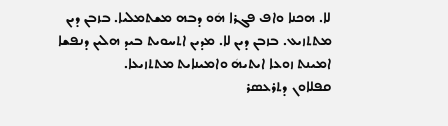ܠܐ. ܗܟܢܐ ܘܐܦ ܦܓܪܐ ܗܿܘ ܕܒܗ ܡܫܬܡܠܝܐ. ܒܙܒܢ ܕܝܢ ܡܬܬܙܝܥ. ܒܙܒܢ ܕܝܢ ܠܐ. ܡܕܝܢ ܐܬܚܘܝܬ ܒܝܕ ܗܠܝܢ ܕܢܦܫܐ ܐܡܝܢܬ ܙܘܥܐ ܐܝܬܝܗܿ ܘܐܡܝܢܐܝܬ ܡܬܬܙܝܥܐ.
ܩܦܠܐܘܢ ܕܬܪܥܣܪ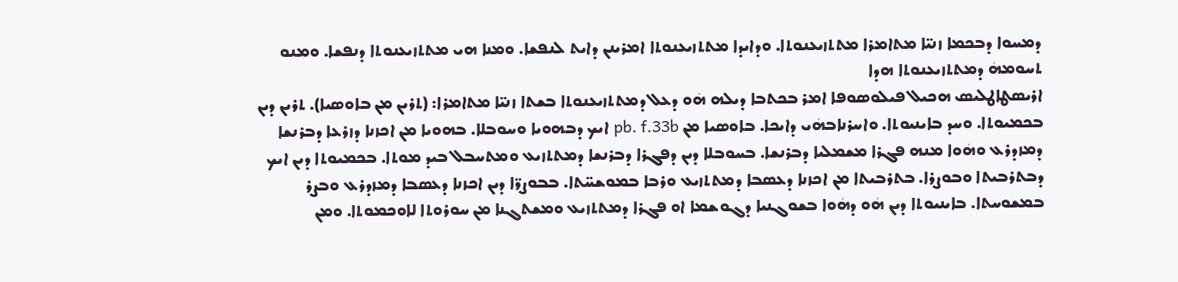ܕܡܚܘܐ ܕܒܟܡܐ ܙܢܝ̈ܐ ܡܬܐܡܪܐ ܡܬܬܙܝܥܢܘܬܐ. ܘܕܐܝܕܐ ܡܬܬܙܝܥܢܘܬܐ ܐܡܪܝܢܢ ܕܐܝܬ ܠܢܦܫܐ. ܘܡܢܐ ܗܝ ܡܬܬܙܝܥܢܘܬܐ ܕܢܦܫܐ. ܘܡܢܘ ܬܚܘܡܗܿ ܕܡܬܬܙܝܥܢܘܬܐ ܗܕܐ
ܐܪܝܣܛܐܛܠܝܣ ܗܟܝܠ ܦܝܠܘܣܘܦܐ ܐܡܪ ܒܟܬܒܐ ܕܝܠܗ ܗܿܘ ܕܥܠ ܕܡܬܬܙܝܥܢܘܬܐ ܒܫܬܐ ܙܢܝ̈ܐ ܡܬܐܡܪܐ: (ܬܪܝܢ ܡܢ ܒܐܘܣܝܐ). ܬܪܝܢ ܕܝܢ ܒܟܡܝܘܬܐ. ܘܚܕ ܒܐܝܢܝܘܬܐ. ܘܐܚܪܢܐܒܗܿܝ ܕܐܝܟܐ. ܒܐܘܣܝܐ ܡܢ pb. f.33b ܐܝܟ ܕܒܗܘܝܐ ܘܚܘܒܠܐ. ܒܗܘܝܐ ܡܢ ܐܟܙܢܐ ܕܙܪܥܐ ܕܒܪܢܫܐ ܕܡܙܕܪܥ ܘܗܿܘܐ ܡܢܗ ܦܓܪܐ ܡܫܡܠܝܐ ܕܒܪܢܫܐ. ܒܚܘܒܠܐ ܕܝܢ ܕܦܓܪܐ ܕܒܪܢܫܐ ܕܡܬܬܙܝܥ ܘܡܬܚܒܠ ܒܝܕ ܡܘܬܐ. ܒܟܡܝܘܬܐ ܕܝܢ ܐܝܟ ܕܒܬܪܒܝܬܐ ܘܒܘܨܪܐ. ܒܬܪܒܝܬܐ ܡܢ ܐܟܙܢܐ ܕܥܣܒܐ ܕܡܬܬܙܝܥ ܘܪܒܐ ܒܡܘܫܚ̈ܬܐ. ܒܒܘܨܪ̈ܐ ܕܝܢ ܐܟܙܢܐ ܕܥܣܒܐ ܕܡܙܕܪܥ ܘܒܨܪ ܒܡܫܘܚܬܐ. ܒܐܝܢܝܘܬܐ ܕܝܢ ܗܿܘ ܕܗܿܘܐ ܒܫܘܓܢܝܐ ܕܓܘܫܡܐ ܐܘ ܦܓܪܐ ܕܡܬܬܙܝܥ ܘܡܫܬܓܢܐ ܡܢ ܚܘܪܘܬܐ ܠܐܘܟܡܘܬܐ. ܘܡܢ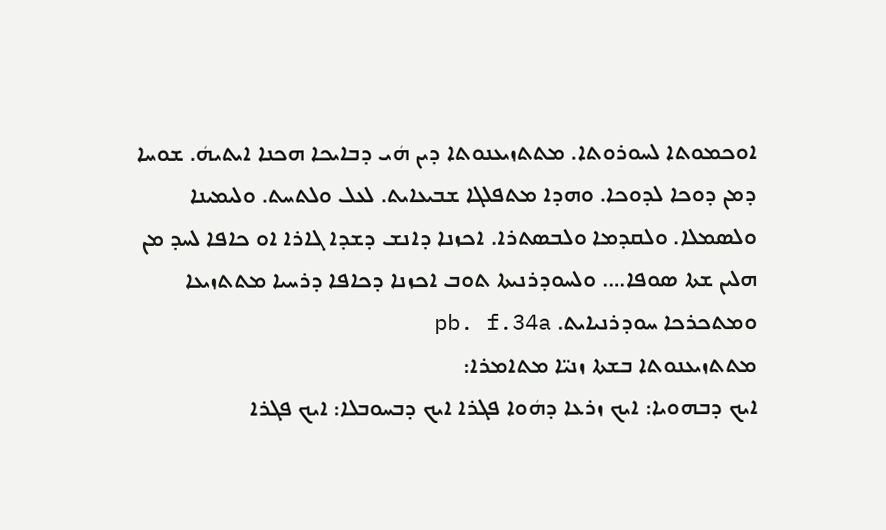ܐܘܟܡܘܬܐ ܠܚܘܪܘܬܐ. ܡܬܬܙܝܥܢܘܬܐ ܕܝܢ ܗܿܝ ܕܒܐܝܟܐ ܗܟܢܐ ܐܝܬܝܗܿ. ܫܘܚܐ ܕܡܢ ܕܘܟܐ ܠܕܘܟܐ. ܘܗܕܐ ܡܬܦܠܓܐ ܫܒܝܥܐܝܬ. ܠܥܠ ܘܠܬܚܬ. ܘܠܝܡܝܢܐ ܘܠܣܡܠܐ. ܘܠܩܕܡܐ ܘܠܒܣܬܪܐ. ܐܟܙܢܐ ܕܐܢܫ ܕܫܕܐ ܓܐܪܐ ܐܘ ܟܐܦܐ ܠܚܕ ܡܢ ܗܠܝܢ ܫܬܐ ܣܘܦܐ…. ܘܠܚܘܕܪܢܝܬܐ ܬܘܒ ܐܟܙܢܐ ܕܟܐܦܐ ܕܪܚܝܐ ܡܬܬܙܝܥܐ ܘܡܬܟܪܟܐ ܚܘܕܪܢܝܐܝܬ. pb. f.34a
ܡܬܬܙܝܥܢܘܬܐ ܒܫܬܐ ܙܢܝ̈ܐ ܡܬܐܡܪܐ:
ܐܝܟ ܕܒܗܘܝܐ: ܐܝܟ ܙܪܥܐ ܕܗܿܘܐ ܦܓܪܐ ܐܝܟ ܕܒܚܘܒܠܐ: ܐܝܟ ܦܓܪܐ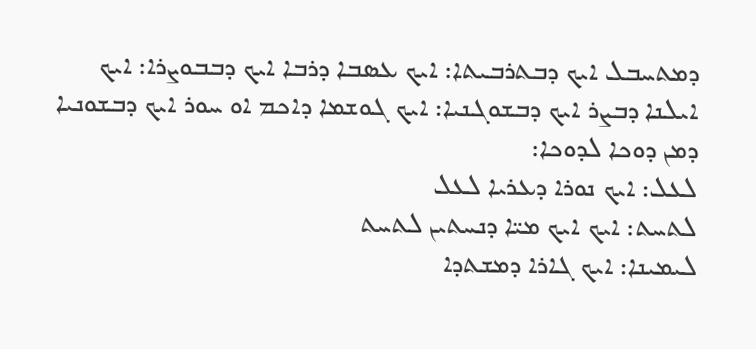ܕܡܬܚܒܠ ܐܝܟ ܕܒܬܪܒܝܬܐ: ܐܝܟ ܥܣܒܐ ܕܪܒܐ ܐܝܟ ܕܒܒܘܨܪܐ: ܐܝܟ ܐܝܠܢܐ ܕܒܨܪ ܐܝܟ ܕܒܫܘܓܢܝܐ: ܐܝܟ ܓܘܫܡܐ ܕܐܟܡ ܐܘ ܚܘܪ ܐܝܟ ܕܒܫܘܢܝܐ ܕܡܢ ܕܘܟܐ ܠܕܘܟܐ:
ܠܥܠ: ܐܝܟ ܢܘܪܐ ܕܥܪܝܐ ܠܥܠ
ܠܬܚܬ: ܐܝܟ ܐܝܟ ܡܝ̈ܐ ܕܢܚܬܝܢ ܠܬܚܬ
ܠܝܡܝܢܐ: ܐܝܟ ܓܐܪܐ ܕܡܫܬܕܐ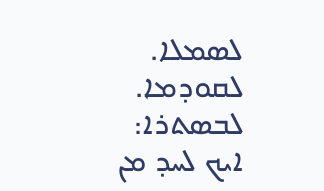ܠܣܡܠܐ. ܠܩܘܕܡܐ. ܠܒܣܬܪܐ: ܐܝܟ ܠܚܕ ܡܢ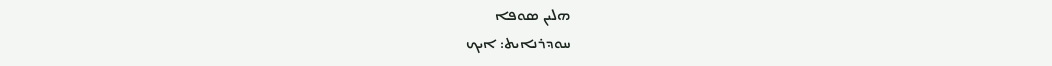ܗܠܝܢ ܣܘܦܐ
ܚܘܕܪܢܐܝܬ: ܐܝܟ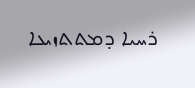ܪܚܝܐ ܕܡܬܬܙܝܥܐ